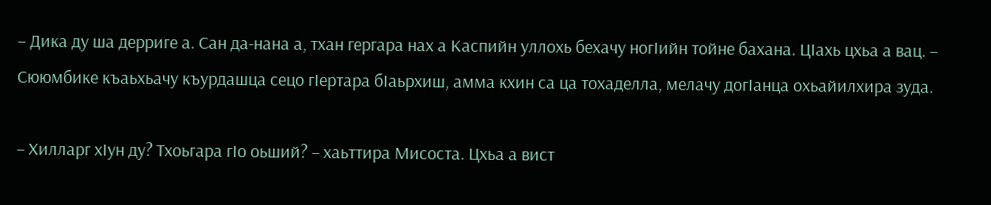– Дика ду ша дерриге а. Сан да-нана а, тхан гергара нах а Каспийн уллохь бехачу ногIийн тойне бахана. ЦIахь цхьа а вац. – Сююмбике къаьхьачу къурдашца сецо гIертара бIаьрхиш, амма кхин са ца тохаделла, мелачу догIанца охьайилхира зуда.

– Хилларг хIун ду? Тхоьгара гIо оьший? – хаьттира Мисоста. Цхьа а вист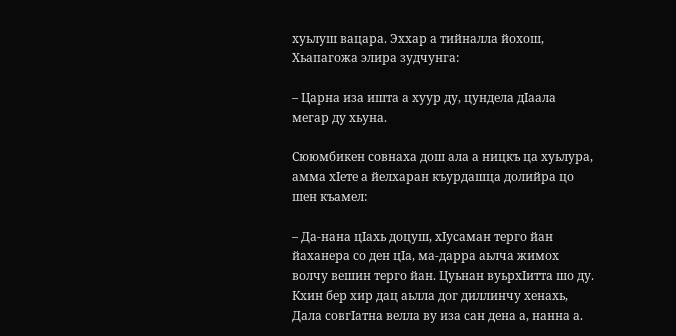хуьлуш вацара. Эххар а тийналла йохош, Хьапагожа элира зудчунга:

– Царна иза ишта а хуур ду, цундела дIаала мегар ду хьуна.

Сююмбикен совнаха дош ала а ницкъ ца хуьлура, амма хIете а йелхаран къурдашца долийра цо шен къамел:

– Да-нана цIахь доцуш, хIусаман терго йан йаханера со ден цIа, ма-дарра аьлча жимох волчу вешин терго йан. Цуьнан вуьрхIитта шо ду. Кхин бер хир дац аьлла дог диллинчу хенахь, Дала совгIатна велла ву иза сан дена а, нанна а.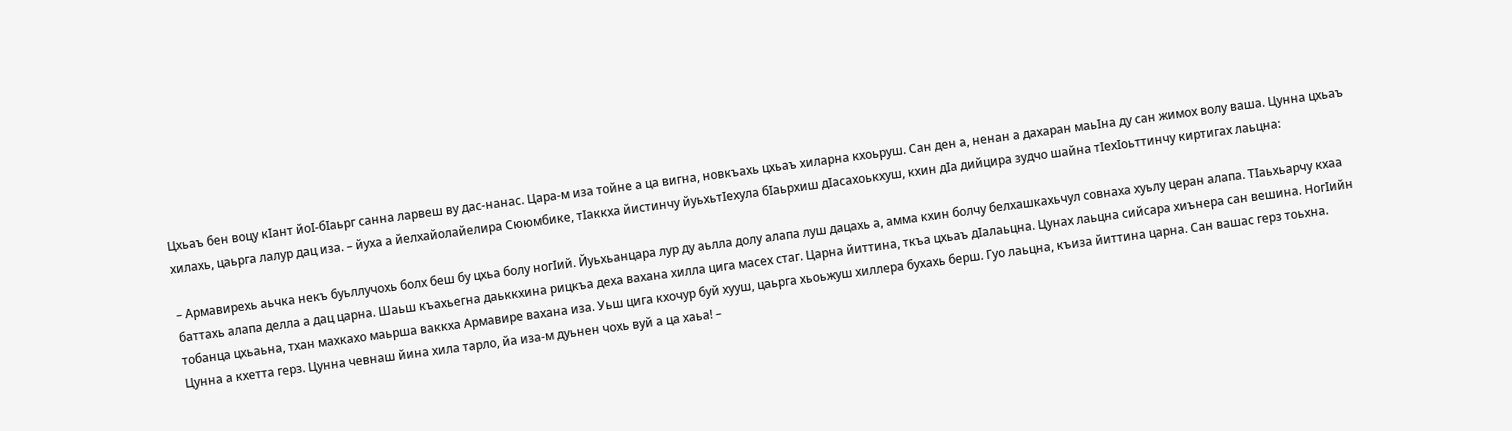Цхьаъ бен воцу кIант йоI-бIаьрг санна ларвеш ву дас-нанас. Цара-м иза тойне а ца вигна, новкъахь цхьаъ хиларна кхоьруш. Сан ден а, ненан а дахаран маьIна ду сан жимох волу ваша. Цунна цхьаъ хилахь, цаьрга лалур дац иза. – йуха а йелхайолайелира Сююмбике, тIаккха йистинчу йуьхьтIехула бIаьрхиш дIасахоькхуш, кхин дIа дийцира зудчо шайна тIехIоьттинчу киртигах лаьцна:

– Армавирехь аьчка некъ буьллучохь болх беш бу цхьа болу ногIий. Йуьхьанцара лур ду аьлла долу алапа луш дацахь а, амма кхин болчу белхашкахьчул совнаха хуьлу церан алапа. ТIаьхьарчу кхаа баттахь алапа делла а дац царна. Шаьш къахьегна даьккхина рицкъа деха вахана хилла цига масех стаг. Царна йиттина, ткъа цхьаъ дIалаьцна. Цунах лаьцна сийсара хиънера сан вешина. НогIийн тобанца цхьаьна, тхан махкахо маьрша ваккха Армавире вахана иза. Уьш цига кхочур буй хууш, цаьрга хьоьжуш хиллера бухахь берш. Гуо лаьцна, къиза йиттина царна. Сан вашас герз тоьхна. Цунна а кхетта герз. Цунна чевнаш йина хила тарло, йа иза-м дуьнен чохь вуй а ца хаьа! –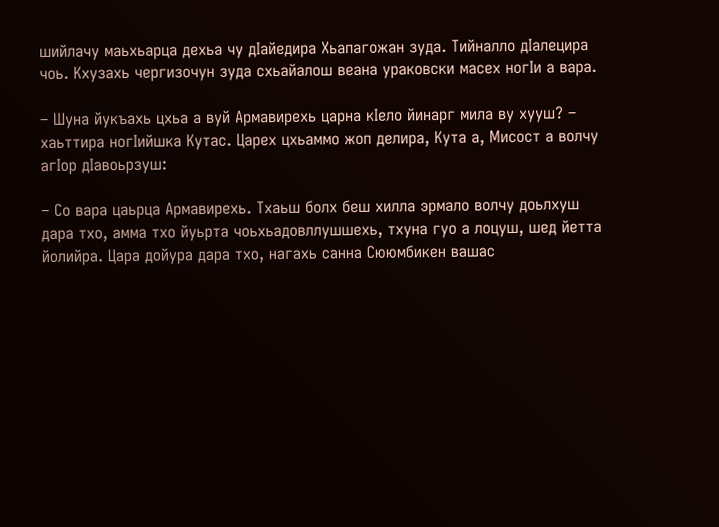шийлачу маьхьарца дехьа чу дIайедира Хьапагожан зуда. Тийналло дIалецира чоь. Кхузахь чергизочун зуда схьайалош веана ураковски масех ногIи а вара.

– Шуна йукъахь цхьа а вуй Армавирехь царна кIело йинарг мила ву хууш? – хаьттира ногIийшка Кутас. Царех цхьаммо жоп делира, Кута а, Мисост а волчу агIор дIавоьрзуш:

– Со вара цаьрца Армавирехь. Тхаьш болх беш хилла эрмало волчу доьлхуш дара тхо, амма тхо йуьрта чоьхьадовллушшехь, тхуна гуо а лоцуш, шед йетта йолийра. Цара дойура дара тхо, нагахь санна Сююмбикен вашас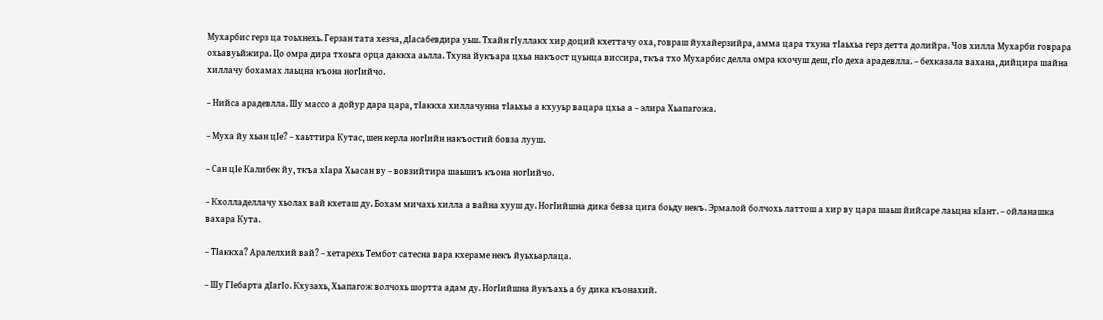Мухарбис герз ца тоьхнехь. Герзан тата хезча, дIасабевдира уьш. Тхайн гIуллакх хир доций кхеттачу оха, говраш йухайерзийра, амма цара тхуна тIаьхьа герз детта долийра. Чов хилла Мухарби говрара охьавуьйжира. Цо омра дира тхоьга орца даккха аьлла. Тхуна йукъара цхьа накъост цуьнца виссира, ткъа тхо Мухарбис делла омра кхочуш деш, гIо деха арадевлла. – бехказала вахана, дийцира шайна хиллачу бохамах лаьцна къона ногIийчо.

– Нийса арадевлла. Шу массо а дойур дара цара, тIаккха хиллачунна тIаьхьа а кхууьр вацара цхьа а – элира Хьапагожа.

– Муха йу хьан цIе? – хаьттира Кутас, шен керла ногIийн накъостий бовза лууш.

– Сан цIе Калибек йу, ткъа хIара Хьасан ву – вовзийтира шаьшиъ къона ногIийчо.

– Кхолладеллачу хьолах вай кхеташ ду. Бохам мичахь хилла а вайна хууш ду. НогIийшна дика бевза цига боьду некъ. Эрмалой болчохь латтош а хир ву цара шаьш йийсаре лаьцна кIант. – ойланашка вахара Кута.

– ТIаккха? Аралелхий вай? – хетарехь Тембот сатесна вара кхераме некъ йуьхьарлаца.

– Шу ГIебарта дIагIо. Кхузахь, Хьапагож волчохь шортта адам ду. НогIийшна йукъахь а бу дика къонахий.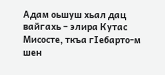Адам оьшуш хьал дац вайгахь – элира Кутас Мисосте, ткъа гIебарто-м шен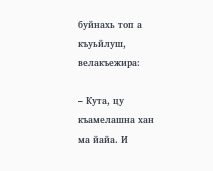буйнахь топ а къуьйлуш, велакъежира:

– Кута, цу къамелашна хан ма йайа. И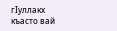гIуллакх къасто вай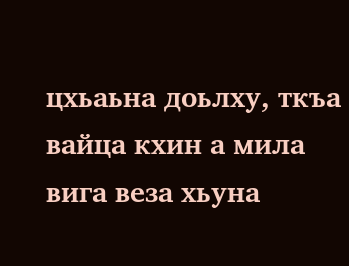цхьаьна доьлху, ткъа вайца кхин а мила вига веза хьуна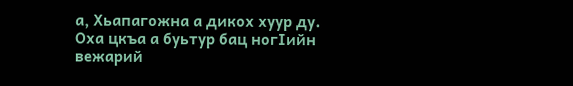а, Хьапагожна а дикох хуур ду. Оха цкъа а буьтур бац ногIийн вежарий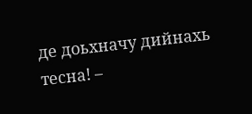де доьхначу дийнахь тесна! –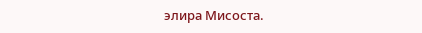элира Мисоста.